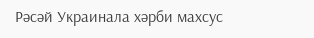Рәсәй Украинала хәрби махсус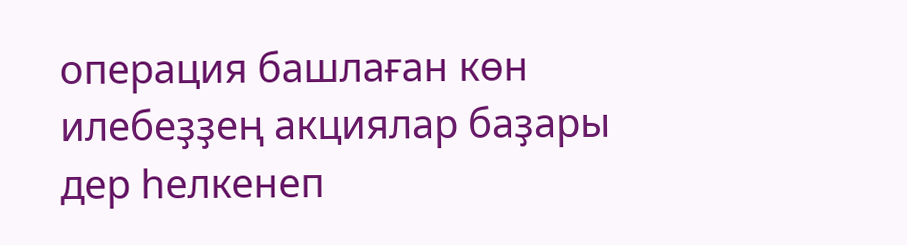операция башлаған көн илебеҙҙең акциялар баҙары дер һелкенеп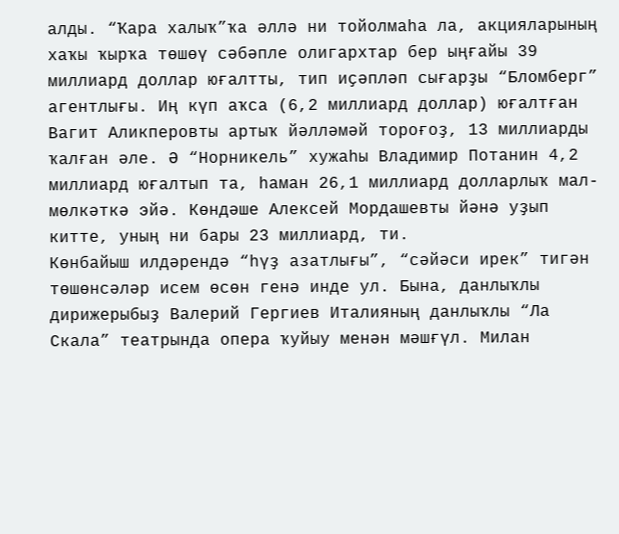алды. “Ҡара халыҡ”ҡа әллә ни тойолмаһа ла, акцияларының хаҡы ҡырҡа төшөү сәбәпле олигархтар бер ыңғайы 39 миллиард доллар юғалтты, тип иҫәпләп сығарҙы “Бломберг” агентлығы. Иң күп аҡса (6,2 миллиард доллар) юғалтған Вагит Аликперовты артыҡ йәлләмәй тороғоҙ, 13 миллиарды ҡалған әле. Ә “Норникель” хужаһы Владимир Потанин 4,2 миллиард юғалтып та, һаман 26,1 миллиард долларлыҡ мал-мөлкәткә эйә. Көндәше Алексей Мордашевты йәнә уҙып китте, уның ни бары 23 миллиард, ти.
Көнбайыш илдәрендә “һүҙ азатлығы”, “сәйәси ирек” тигән төшөнсәләр исем өсөн генә инде ул. Бына, данлыҡлы дирижерыбыҙ Валерий Гергиев Италияның данлыҡлы “Ла Скала” театрында опера ҡуйыу менән мәшғүл. Милан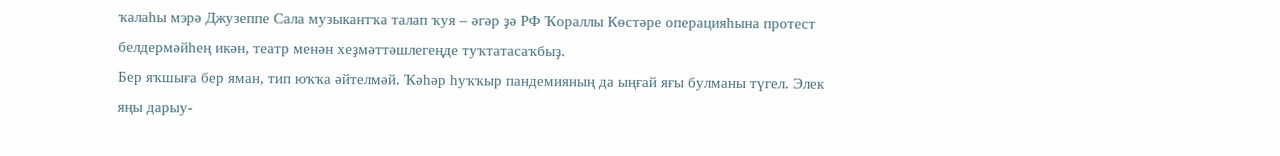ҡалаһы мэрә Джузеппе Сала музыкантҡа талап ҡуя – әгәр ҙә РФ Ҡораллы Көстәре операцияһына протест белдермәйһең икән, театр менән хеҙмәттәшлегеңде туҡтатасаҡбыҙ.
Бер яҡшыға бер яман, тип юҡҡа әйтелмәй. Ҡәһәр һуҡҡыр пандемияның да ыңғай яғы булманы түгел. Элек яңы дарыу-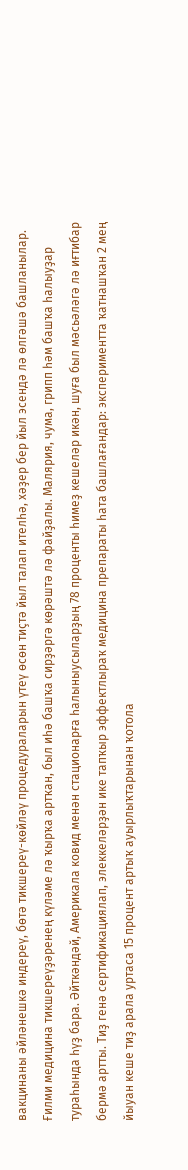вакцинаны әйләнешкә индереү, бөтә тикшереү-көйләү процедураларын үтеү өсөн тиҫтә йыл талап ителһә, хәҙер бер йыл эсендә лә өлгәшә башланылар. Ғилми медицина тикшереүҙәренең күләме лә ҡырҡа артҡан, был иһә башҡа сирҙәргә көрәштә лә файҙалы. Малярия, чума, грипп һәм башҡа һалыуҙар тураһында һүҙ бара. Әйткәндәй, Америкала ковид менән стационарға һалыныусыларҙың 78 проценты һимеҙ кешеләр икән, шуға был мәсьәләгә лә иғтибар бермә артты. Тиҙ генә сертификациялап, элеккеләрҙән ике тапҡыр эффектлыраҡ медицина препараты һата башлағандар: экспериментта ҡатнашҡан 2 мең йыуан кеше тиҙ арала уртаса 15 процент артыҡ ауырлыҡтарынан ҡотола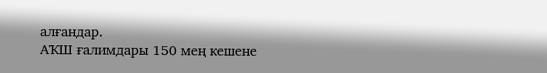алғандар.
АҠШ ғалимдары 150 мең кешене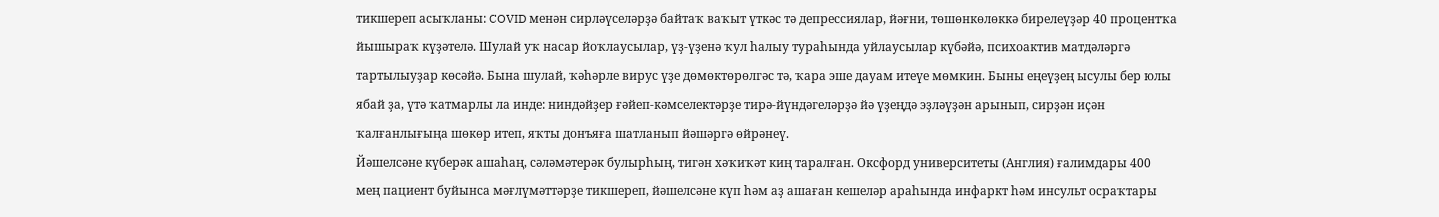тикшереп асыҡланы: COVID менән сирләүселәрҙә байтаҡ ваҡыт үткәс тә депрессиялар, йәғни, төшөнкөлөккә бирелеүҙәр 40 процентҡа йышыраҡ күҙәтелә. Шулай уҡ насар йоҡлаусылар, үҙ-үҙенә ҡул һалыу тураһында уйлаусылар күбәйә, психоактив матдәләргә тартылыуҙар көсәйә. Бына шулай, ҡәһәрле вирус үҙе дөмөктөрөлгәс тә, ҡара эше дауам итеүе мөмкин. Быны еңеүҙең ысулы бер юлы ябай ҙа, үтә ҡатмарлы ла инде: ниндәйҙер ғәйеп-кәмселектәрҙе тирә-йүндәгеләрҙә йә үҙеңдә эҙләүҙән арынып, сирҙән иҫән ҡалғанлығыңа шөкөр итеп, яҡты донъяға шатланып йәшәргә өйрәнеү.
Йәшелсәне күберәк ашаһаң, сәләмәтерәк булырһың, тигән хәҡиҡәт киң таралған. Оксфорд университеты (Англия) ғалимдары 400 мең пациент буйынса мәғлүмәттәрҙе тикшереп, йәшелсәне күп һәм аҙ ашаған кешеләр араһында инфаркт һәм инсульт осраҡтары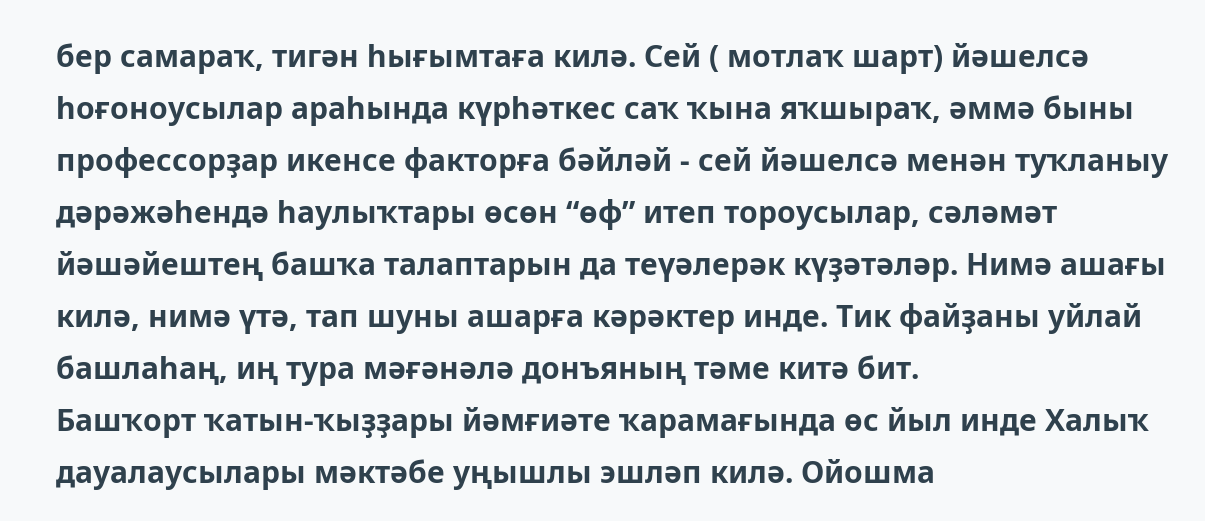бер самараҡ, тигән һығымтаға килә. Сей ( мотлаҡ шарт) йәшелсә һоғоноусылар араһында күрһәткес саҡ ҡына яҡшыраҡ, әммә быны профессорҙар икенсе факторға бәйләй - сей йәшелсә менән туҡланыу дәрәжәһендә һаулыҡтары өсөн “өф” итеп тороусылар, сәләмәт йәшәйештең башҡа талаптарын да теүәлерәк күҙәтәләр. Нимә ашағы килә, нимә үтә, тап шуны ашарға кәрәктер инде. Тик файҙаны уйлай башлаһаң, иң тура мәғәнәлә донъяның тәме китә бит.
Башҡорт ҡатын-ҡыҙҙары йәмғиәте ҡарамағында өс йыл инде Халыҡ дауалаусылары мәктәбе уңышлы эшләп килә. Ойошма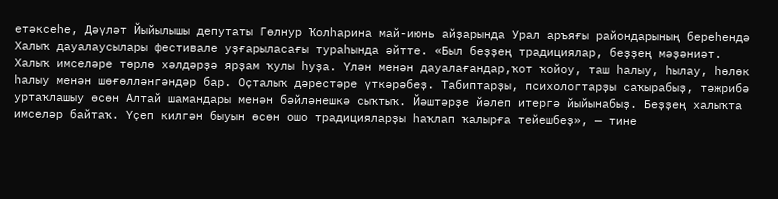етәксеһе, Дәүләт Йыйылышы депутаты Гөлнур Ҡолһарина май-июнь айҙарында Урал аръяғы райондарының береһендә Халыҡ дауалаусылары фестивале уҙғарыласағы тураһында әйтте. «Был беҙҙең традициялар, беҙҙең мәҙәниәт. Халыҡ имселәре төрлө хәлдәрҙә ярҙам ҡулы һуҙа. Үлән менән дауалағандар,ҡот ҡойоу, таш һалыу, һылау, һөлөк һалыу менән шөғөлләнгәндәр бар. Оҫталыҡ дәрестәре үткәрәбеҙ. Табиптарҙы, психологтарҙы саҡырабыҙ, тәжрибә уртаҡлашыу өсөн Алтай шамандары менән бәйләнешкә сыҡтыҡ. Йәштәрҙе йәлеп итергә йыйынабыҙ. Беҙҙең халыҡта имселәр байтаҡ. Үҫеп килгән быуын өсөн ошо традицияларҙы һаҡлап ҡалырға тейешбеҙ», — тине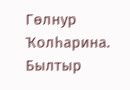Гөлнур Ҡолһарина.
Былтыр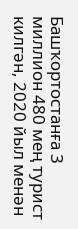Башҡортостанға 3 миллион 480 мең турист килгән, 2020 йыл менән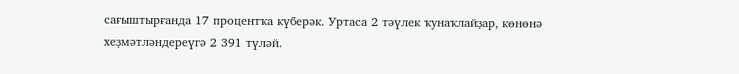сағыштырғанда 17 процентҡа күберәк. Уртаса 2 тәүлек ҡунаҡлайҙар, көнөнә хеҙмәтләндереүгә 2 391 түләй.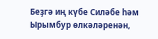Беҙгә иң күбе Силәбе һәм Ырымбур өлкәләренән,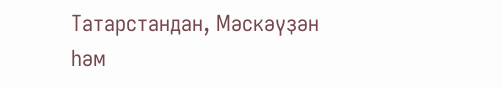Татарстандан, Мәскәүҙән һәм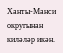Ханты-Манси округынан киләләр икән.